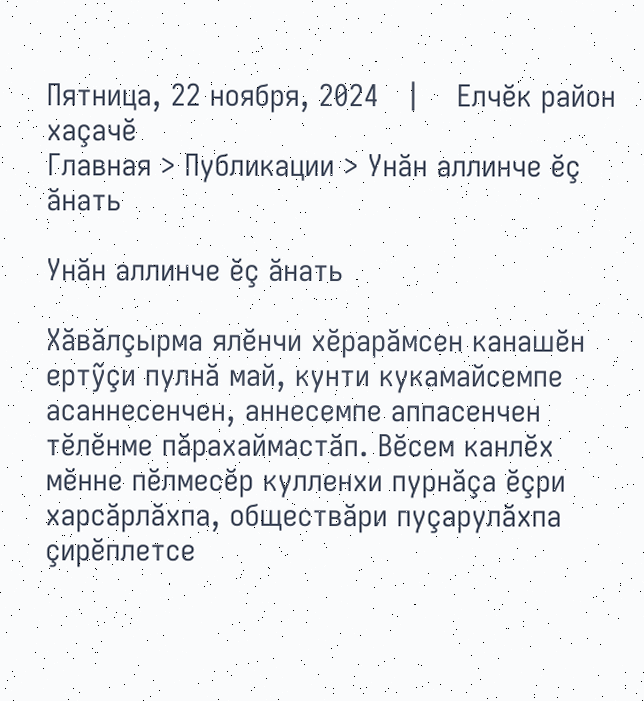Пятница, 22 ноября, 2024   |    Елчĕк район хаçачĕ
Главная > Публикации > Унăн аллинче ĕç ăнать

Унăн аллинче ĕç ăнать

Хăвăлçырма ялĕнчи хĕрарăмсен канашĕн ертỹçи пулнă май, кунти кукамайсемпе асаннесенчен, аннесемпе аппасенчен тĕлĕнме пăрахаймастăп. Вĕсем канлĕх мĕнне пĕлмесĕр кулленхи пурнăçа ĕçри харсăрлăхпа, обществăри пуçарулăхпа çирĕплетсе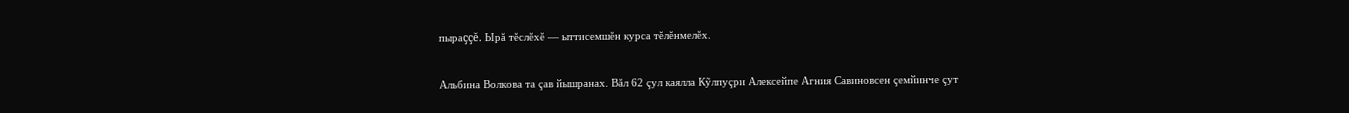пыраççĕ. Ырă тĕслĕхĕ — ыттисемшĕн курса тĕлĕнмелĕх.

Альбина Волкова та çав йышранах. Вăл 62 çул каялла Кỹлпуçри Алексейпе Агния Савиновсен çемйинче çут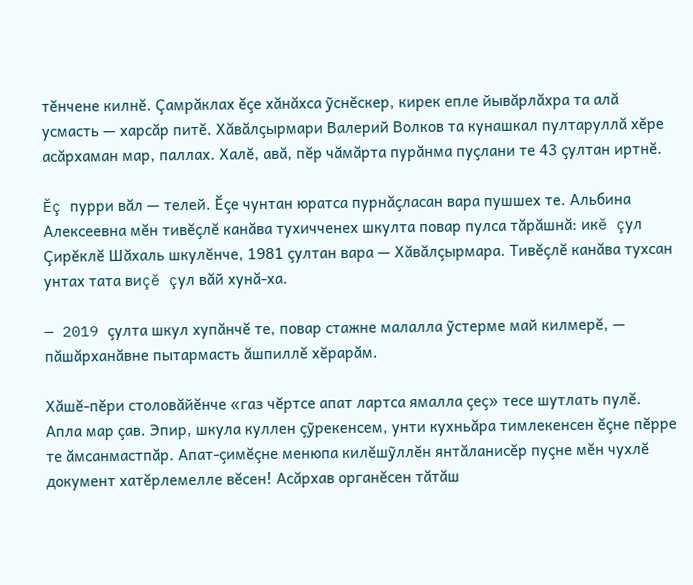тĕнчене килнĕ. Çамрăклах ĕçе хăнăхса ỹснĕскер, кирек епле йывăрлăхра та алă усмасть — харсăр питĕ. Хăвăлçырмари Валерий Волков та кунашкал пултаруллă хĕре асăрхаман мар, паллах. Халĕ, авă, пĕр чăмăрта пурăнма пуçлани те 43 çултан иртнĕ.

Ĕç пурри вăл — телей. Ĕçе чунтан юратса пурнăçласан вара пушшех те. Альбина Алексеевна мĕн тивĕçлĕ канăва тухичченех шкулта повар пулса тăрăшнă: икĕ çул Çирĕклĕ Шăхаль шкулĕнче, 1981 çултан вара — Хăвăлçырмара. Тивĕçлĕ канăва тухсан унтах тата виçĕ çул вăй хунă-ха.

— 2019 çулта шкул хупăнчĕ те, повар стажне малалла ỹстерме май килмерĕ, — пăшăрханăвне пытармасть ăшпиллĕ хĕрарăм.

Хăшĕ-пĕри столовăйĕнче «газ чĕртсе апат лартса ямалла çеç» тесе шутлать пулĕ. Апла мар çав. Эпир, шкула куллен çỹрекенсем, унти кухньăра тимлекенсен ĕçне пĕрре те ăмсанмастпăр. Апат-çимĕçне менюпа килĕшỹллĕн янтăланисĕр пуçне мĕн чухлĕ документ хатĕрлемелле вĕсен! Асăрхав органĕсен тăтăш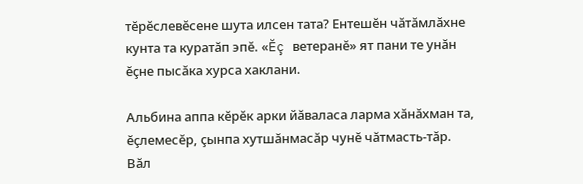тĕрĕслевĕсене шута илсен тата? Ентешĕн чăтăмлăхне кунта та куратăп эпĕ. «Ĕç ветеранĕ» ят пани те унăн ĕçне пысăка хурса хаклани.

Альбина аппа кĕрĕк арки йăваласа ларма хăнăхман та, ĕçлемесĕр, çынпа хутшăнмасăр чунĕ чăтмасть-тăр. Вăл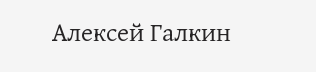Алексей Галкин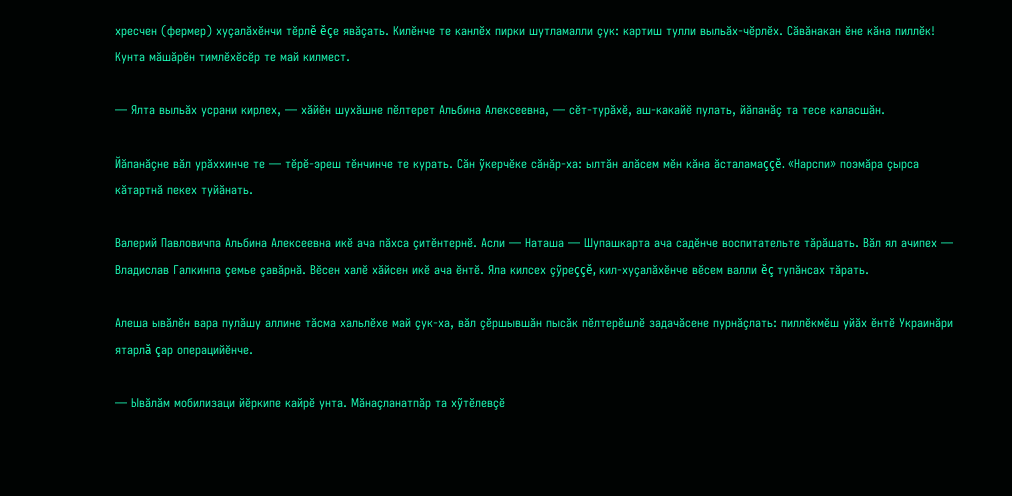хресчен (фермер) хуçалăхĕнчи тĕрлĕ ĕçе явăçать. Килĕнче те канлĕх пирки шутламалли çук: картиш тулли выльăх-чĕрлĕх. Сăвăнакан ĕне кăна пиллĕк! Кунта мăшăрĕн тимлĕхĕсĕр те май килмест.

— Ялта выльăх усрани кирлех, — хăйĕн шухăшне пĕлтерет Альбина Алексеевна, — сĕт-турăхĕ, аш-какайĕ пулать, йăпанăç та тесе каласшăн.

Йăпанăçне вăл урăххинче те — тĕрĕ-эреш тĕнчинче те курать. Сăн ỹкерчĕке сăнăр-ха: ылтăн алăсем мĕн кăна ăсталамаççĕ. «Нарспи» поэмăра çырса кăтартнă пекех туйăнать.

Валерий Павловичпа Альбина Алексеевна икĕ ача пăхса çитĕнтернĕ. Асли — Наташа — Шупашкарта ача садĕнче воспитательте тăрăшать. Вăл ял ачипех — Владислав Галкинпа çемье çавăрнă. Вĕсен халĕ хăйсен икĕ ача ĕнтĕ. Яла килсех çỹреççĕ, кил-хуçалăхĕнче вĕсем валли ĕç тупăнсах тăрать.

Алеша ывăлĕн вара пулăшу аллине тăсма хальлĕхе май çук-ха, вăл çĕршывшăн пысăк пĕлтерĕшлĕ задачăсене пурнăçлать: пиллĕкмĕш уйăх ĕнтĕ Украинăри ятарлă çар операцийĕнче.

— Ывăлăм мобилизаци йĕркипе кайрĕ унта. Мăнаçланатпăр та хỹтĕлевçĕ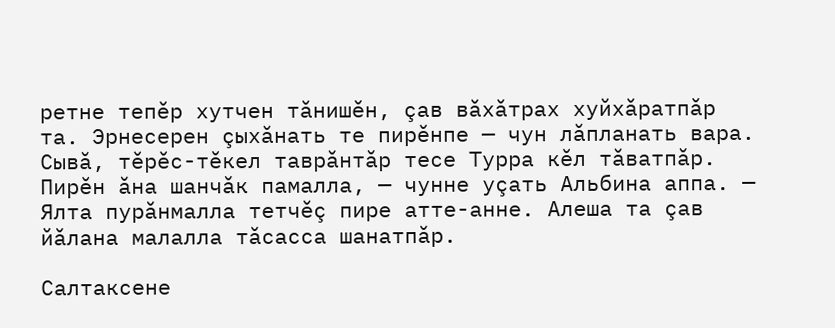ретне тепĕр хутчен тăнишĕн, çав вăхăтрах хуйхăратпăр та. Эрнесерен çыхăнать те пирĕнпе — чун лăпланать вара. Сывă, тĕрĕс-тĕкел таврăнтăр тесе Турра кĕл тăватпăр. Пирĕн ăна шанчăк памалла, — чунне уçать Альбина аппа. — Ялта пурăнмалла тетчĕç пире атте-анне. Алеша та çав йăлана малалла тăсасса шанатпăр.

Салтаксене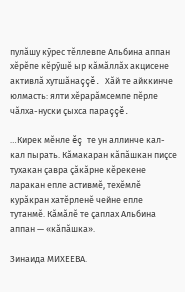пулăшу кỹрес тĕллевпе Альбина аппан хĕрĕпе кĕрỹшĕ ыр кăмăллăх акцисене активлă хутшăнаççĕ. Хăй те айккинче юлмасть: ялти хĕрарăмсемпе пĕрле чăлха-нуски çыхса параççĕ.

…Кирек мĕнле ĕç те ун аллинче кал-кал пырать. Кăмакаран кăпăшкан пиçсе тухакан çавра çăкăрне кĕрекене ларакан епле астивмĕ, техĕмлĕ курăкран хатĕрленĕ чейне епле тутанмĕ. Кăмăлĕ те çаплах Альбина аппан — «кăпăшка».

Зинаида МИХЕЕВА.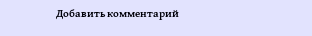Добавить комментарий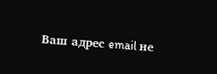Ваш адрес email не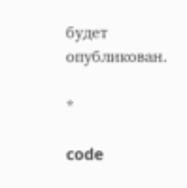будет опубликован.

*

code